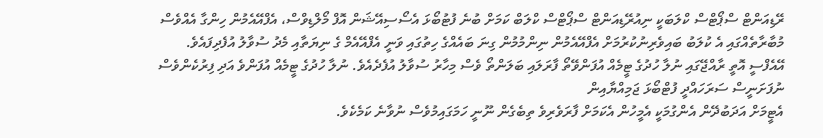ރޭޑިއަންޓް ސްޕޯޓްސް ކްލަބަކީ ނިއުރޭޑިއަންޓް ސްޕޯޓްސް ކްލަބް ކަމަށް ބުނެ ފުޓުބޯޅަ އެސޯސިއޭޝަން އޮފް މޯލްޑިވްސް، އެފްއޭއެމުން ހިންގާ އެއްވެސް މުބާރާތެއްގައި އެ ކުލަބު ބައިވެރިނުކުރުމަށް އެފްއޭއެމުން ނިންމުމުން ގިނަ ބައެއްގެ ހިތުގައި ވަނީ އެފްއޭއެމް ގެ ނިޔަތާއި މެދު ސުވާލު އުފެދިފައެވެ. އޭއެފްސީ އޮތީ ރާއްޖޭގައި ނުލާ ހުދުގެ ޓީމެއް އުފަންވޭތޯ ފާރަލައި ބަލަންތޯ ވެސް މިހާރު ސުވާލު އުފެދެއެވެ. ނުލާ ހުދުގެ ޓީމެއް އުފަންވެ އަދި ފިރުކެންވެސް ނުފަށަނީސް ސަރަހައްދީ ފުޓްބޯޅަ ޖަމިއްޔާއިން
އެޓީމަށް އަދަބުދޭން އެންގުމަކީ އެމީހުން އެކަމަށް ފާރަވެރިވެ ތިބެގެން ނޫނީ ހަމަގައިމުވެސް ނުވާނެ ކަމެކެވެ.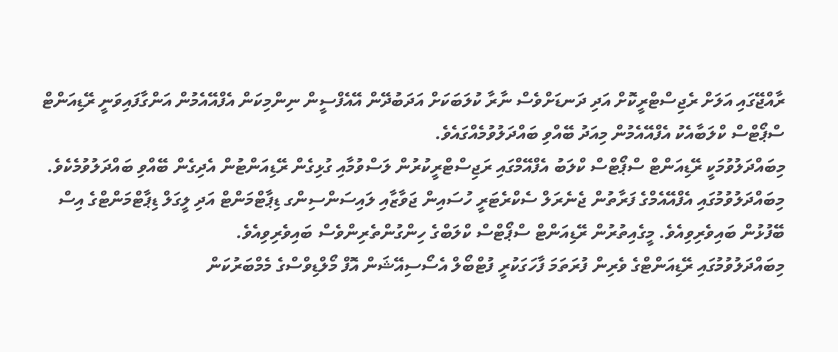ރާއްޖޭގައި އަލަށް ރެޖިސްޓްރީކޮށް އަދި ދަނޑަށްވެސް ނާރާ ކުލަބަކަށް އަދަބުދޭން އޭއެފްސީން ނިންމިކަން އެފްއޭއެމުން އަންގާފައިވަނީ ރޭޑިއަންޓް ސްޕޯޓްސް ކްލަބާއެކު އެފްއޭއެމުން މިއަދު ބޭއްވި ބައްދަލުވުމެއްގައެވެ.
މިބައްދަލުވުމަކީ ރޭޑިއަންޓް ސްޕޯޓްސް ކްލަބު އެފްއޭމްގައި ރަޖިސްޓްރީކުރުން ލަސްވުމާއި ގުޅިގެން ރޭޑިއަންޓުން އެދިގެން ބޭއްވި ބައްދަލުވުމެކެވެ. މިބައްދަލުވުމުގައި އެފްއޭއެމްގެ ފަރާތުން ޖެނެރަލް ސެކްރެޓަރީ ހުސައިން ޖަވާޒާއި ލައިސަންސިންގ ޑިޕާޓްމަންޓް އަދި ލީގަލް ޑިޕާޓްމަންޓްގެ އިސް ބޭފުޅުން ބައިވެރިވިއެވެ. މީގެއިތުރުން ރޭޑިއަންޓް ސްޕޯޓްސް ކްލަބްގެ ހިންގުންތެރިންވެސް ބައިވެރިވިއެވެ.
މިބައްދަލުވުމުގައި ރޭޑިއަންޓްގެ ވެރިން ފުރަތަމަ ފާހަގަކުރީ ފުޓްބޯލް އެސޯސިއޭޝަން އޮފް މޯލްޑިވްސްގެ މެމްބަރުކަން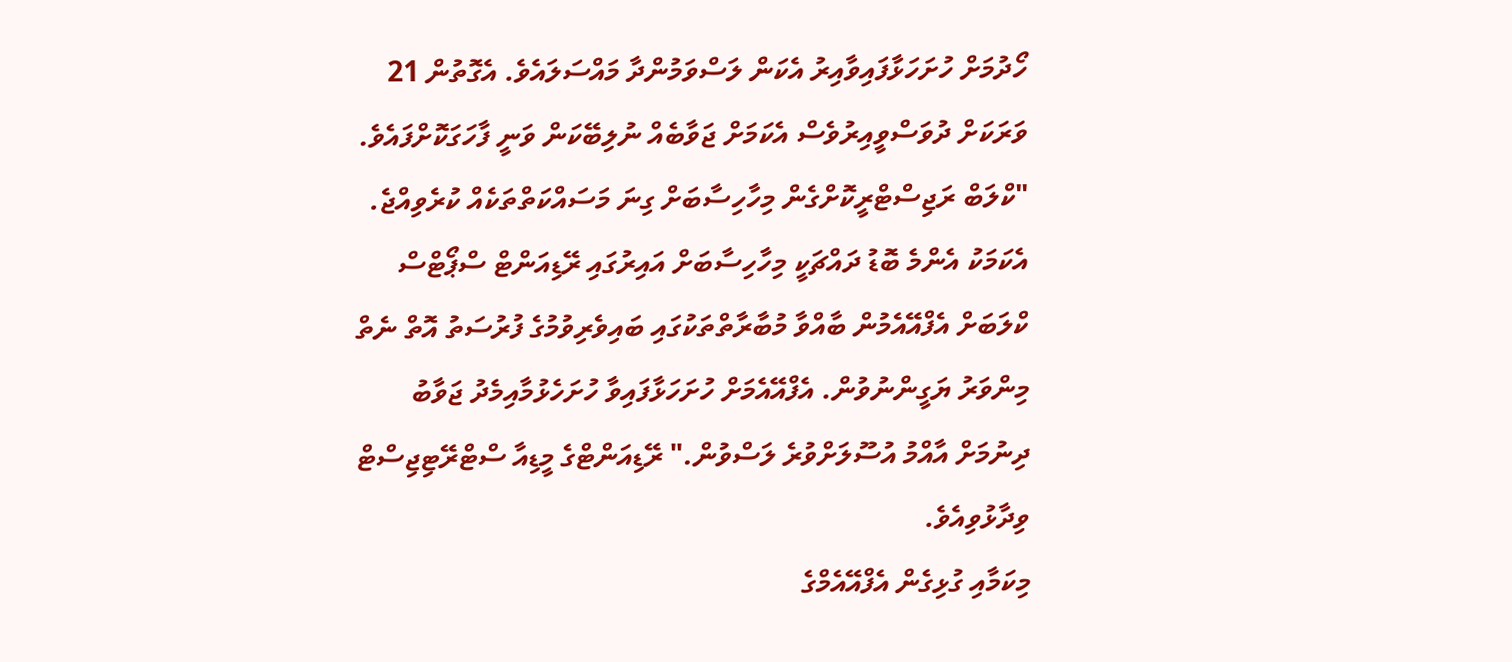ހޯދުމަށް ހުށަހަޅާފައިވާއިރު އެކަން ލަސްވަމުންދާ މައްސަލައެވެ. އެގޮތުން 21 ވަރަކަށް ދުވަސްވީއިރުވެސް އެކަމަށް ޖަވާބެއް ނުލިބޭކަން ވަނީ ފާހަގަކޮށްފައެވެ.
"ކްލަބް ރަޖިސްޓްރީކޮށްގެން މިހާހިސާބަށް ގިނަ މަސައްކަތްތަކެއް ކުރެވިއްޖެ. އެކަމަކު އެންމެ ބޮޑު ދައްޗަކީ މިހާހިސާބަށް އައިރުގައި ރޭޑިއަންޓް ސްޕޯޓްސް ކްލަބަށް އެފްއޭއެމުން ބާއްވާ މުބާރާތްތަކުގައި ބައިވެރިވުމުގެ ފުރުސަތު އޮތް ނެތް މިންވަރު ޔަގީންނުވުން. އެފްއޭއެމަށް ހުށަހަޅާފައިވާ ހުށަހެޅުމާއިމެދު ޖަވާބު ދިނުމަށް އާއްމު އުސޫލަށްވުރެ ލަސްވުން." ރޭޑިއަންޓްގެ މީޑިއާ ސްޓްރޭޓިޖިސްޓް ވިދާޅުވިއެވެ.
މިކަމާއި ގުޅިގެން އެފްއޭއެމްގެ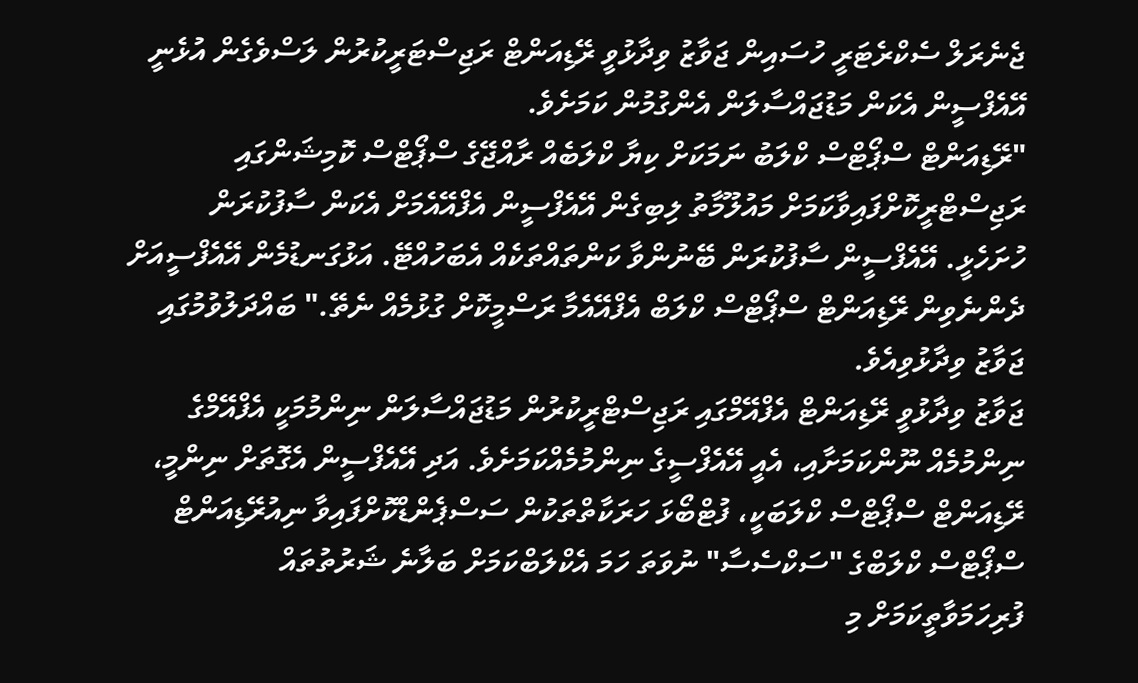ޖެނެރަލް ސެކްރެޓަރީ ހުސައިން ޖަވާޒު ވިދާޅުވީ ރޭޑިއަންޓް ރަޖިސްޓަރީކުރުން ލަސްވެގެން އުޅެނީ އޭއެފްސީން އެކަން މަޑުޖައްސާލަން އެންގުމުން ކަމަށެވެ.
"ރޭޑިއަންޓް ސްޕޯޓްސް ކްލަބު ނަމަކަށް ކިޔާ ކްލަބެއް ރާއްޖޭގެ ސްޕޯޓްސް ކޮމިޝަންގައި ރަޖިސްޓްރީކޮށްފައިވާކަމަށް މައުލޫމާތު ލިބިގެން އޭއެފްސީން އެފްއޭއެމަށް އެކަން ސާފުކުރަން ހުށަހެޅީ. އޭއެފްސީން ސާފުކުރަން ބޭނުންވާ ކަންތައްތަކެއް އެބަހުއްޓޭ. އަޅުގަނޑުމެން އޭއެފްސީއަށް ދެންނެވިން ރޭޑިއަންޓް ސްޕޯޓްސް ކްލަބް އެފްއޭއެމާ ރަސްމީކޮށް ގުޅުމެއް ނެތޭ." ބައްދަލުވުމުގައި ޖަވާޒު ވިދާޅުވިއެވެ.
ޖަވާޒު ވިދާޅުވީ ރޭޑިއަންޓް އެފްއޭމްގައި ރަޖިސްޓްރީކުރުން މަޑުޖައްސާލަން ނިންމުމަކީ އެފްއޭމްގެ ނިންމުމެއް ނޫންކަމަށާއި، އެއީ އޭއެފްސީގެ ނިންމުމެއްކަމަށެވެ. އަދި އޭއެފްސީން އެގޮތަށް ނިންމީ، ރޭޑިއަންޓް ސްޕޯޓްސް ކްލަބަކީ، ފުޓްބޯޅަ ހަރަކާތްތަކުން ސަސްޕެންޑްކޮށްފައިވާ ނިއުރޭޑިއަންޓް ސްޕޯޓްސް ކްލަބްގެ "ސަކްސެސާ" ނުވަތަ ހަމަ އެކްލަބްކަމަށް ބަލާނެ ޝަރުތުތައް ފުރިހަމަވާތީކަމަށް މި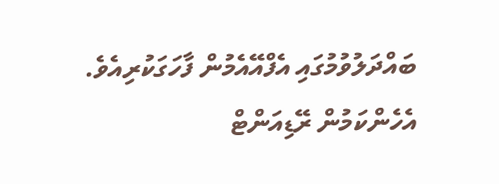ބައްދަލުވުމުގައި އެފްއޭއެމުން ފާހަގަކުރިއެވެ.
އެހެންކަމުން ރޭޑިއަންޓް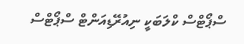ސްޕޯޓްސް ކްލަބަކީ ނިއުރޭޑިއަންޓް ސްޕޯޓްސް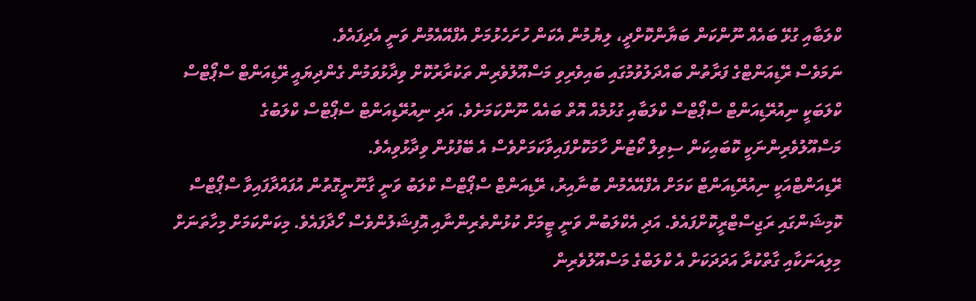ކްލަބާއި ގުޅޭ ބައެއް ނޫންކަން ބަޔާންކޮށްދީ، ލިޔުމުން އެކަން ހުށަހެޅުމަށް އެފްއޭއެމުން ވަނީ އެދިފައެވެ.
ނަމަވެސް ރޭޑިއަންޓްގެ ފަރާތުން ބައްދަލުވުމުގައި ބައިވެރިވި މަސްއޫލުވެރިން ތަކުރާރުކޮށް ވިދާޅުވަމުން ގެންދިޔައީ ރޭޑިއަންޓް ސްޕޯޓްސް ކްލަބަކީ ނިއުރޭޑިއަންޓް ސްޕޯޓްސް ކްލަބާއި ގުޅުމެއް އޮތް ބައެއް ނޫންކަމަށެވެ. އަދި ނިއުރޭޑިއަންޓް ސްޕޯޓްސް ކްލަބުގެ މަސްއޫލުވެރިންނަކީ ކޮބައިކަން ސިވިލް ކޯޓުން ހާމަކޮށްފައިވާކަމަށްވެސް އެ ބޭފުޅުން ވިދާޅުވިއެވެ.
ރޭޑިއަންޓްއަކީ ނިއުރޭޑިއަންޓް ކަމަށް އެފްއޭއެމުން ބުނާއިރު، ރޭޑިއަންޓް ސްޕޯޓްސް ކްލަބު ވަނީ ގާނޫނީގޮތުން އުފައްދާފައިވާ ސްޕޯޓްސް ކޮމިޝަންގައި ރަޖިސްޓްރީކޮށްފައެވެ. އަދި އެކްލަބުން ވަނީ ޓީމަށް ކުޅުންތެރިންނާއި އޮފިޝަލުންވެސް ހޯދާފައެވެ. މިކަންކަމަށް މިހާތަނަށް މިލިއަނަކާއި ގާތްކުރާ އަދަދަކަށް އެ ކްލަބްގެ މަސްއޫލުވެރިން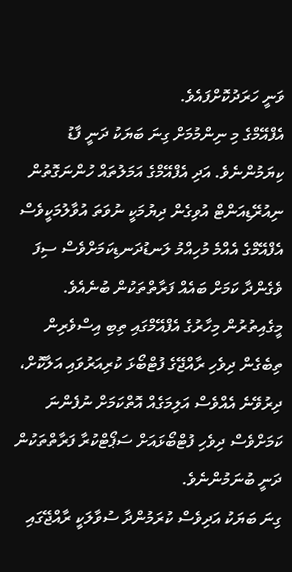ވަނީ ހަރަދުކޮށްފައެވެ.
އެފްއޭމްގެ މި ނިންމުމަށް ގިނަ ބަޔަކު ދަނީ ފާޑު ކިޔަމުންނެވެ. އަދި އެފްއޭމްގެ އަމަލުތައް ހުންނަގޮތުން ނިއުރޭޑިއަންޓް އުވިގެން ދިޔުމަކީ ނުވަތަ އުވާލުމަކީވެސް އެފްއޭމްގެ އެއްމެ މުހިއްމު ލަނޑުދަނޑިކަމަށްވެސް ސިފަ ވެގެންދާ ކަމަށް ބައެއް ފަރާތްތަކުން ބުނެއެވެ. މީގެއިތުރުން މިހާރުގެ އެފްއޭމްގައި ތިބި އިސްވެރިން ތިބެގެން ދިވެހި ރާއްޖޭގެ ފުޓްބޯޅަ ކުރިއަރުވައި އަލާކޮށް، ދިރުވޭނެ އެއްވެސް އަލިމަގެއް އޮތްކަމަށް ނުފެންނަ ކަމަށްވެސް ދިވެހި ފުޓްބޯޅައަށް ސަޕޯޓްކުރާ ފަރާތްތަކުން ދަނީ ބުނަމުންނެވެ.
ގިނަ ބަޔަކު އަދިވެސް ކުރަމުންދާ ސުވާލަކީ ރާއްޖޭގައި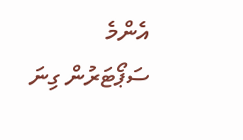އެންމެ ސަޕޯޓަރުން ގިނަ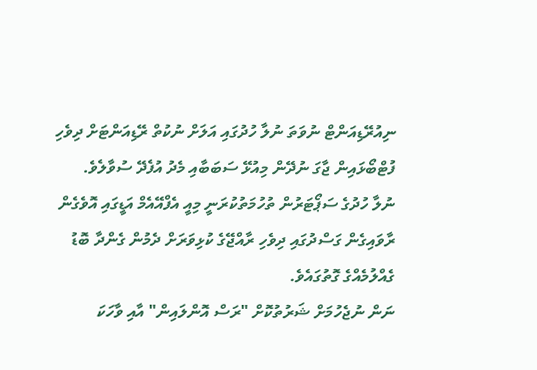ނިއުރޭޑިއަންޓް ނުވަތަ ނުލާ ހުދުގައި އަލަށް ނުކުތް ރޭޑިއަންޓަށް ދިވެހި ފުޓްބޯޅައިން ޖާގަ ނުދޭން މިއުޅޭ ސަބަބާއި މެދު އުފެދޭ ސުވާލެވެ.
ނުލާ ހުދުގެ ސަޕޯޓަރުން ތުހުމަތުކުރަނީ މިއީ އެފްއޭއެމް އަޑީގައި އޮވެގެން ރާވައިގެން ގަސްދުގައި ދިވެހި ރާއްޖޭގެ ކުޅިވަރަށް ދެމުން ގެންދާ ބޮޑު ގެއްލުމެއްގެ ގޮތުގައެވެ.
ނަން ނުޖެހުމަށް ޝަރުތުކޮށް "ރަސް އޮންލައިން" އާއި ވާހަކަ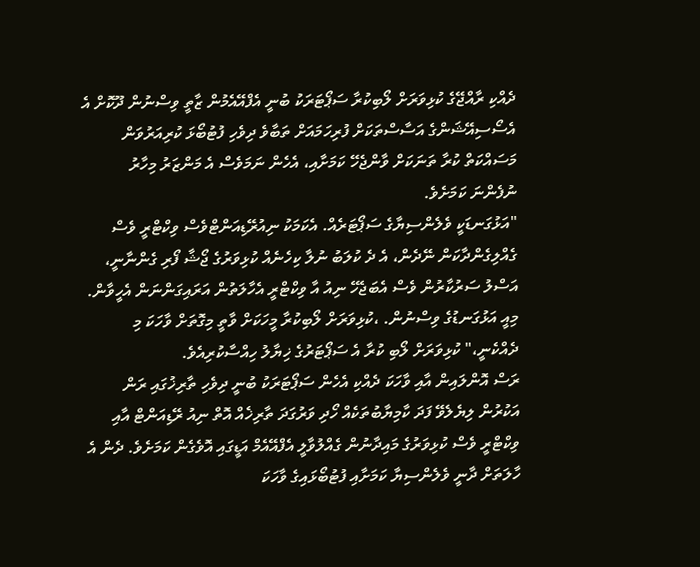ދެއްކި ރާއްޖޭގެ ކުޅިވަރަށް ލޯބިކުރާ ސަޕޯޓަރަކު ބުނީ އެފްއޭއެމުން ޒާތީ ވިސްނުން ދޫކޮށް އެ އެސޯސިއޭޝަންގެ އަސާސްތަކަށް ފުރިހަމައަށް ތަބާވެ ދިވެހި ފުޓުބޯޅަ ކުރިއަރުވަން މަސައްކަތް ކުރާ ތަނަކަށް ވާންޖެހޭ ކަމަށާއި، އެހެން ނަމަވެސް އެ މަންޒަރު މިހާރު ނުފެންނަ ކަމަށެވެ.
"އަޅުގަނޑަކީ ވެލެންސިޔާގެ ސަޕޯޓަރެއް. އެކަމަކު ނިއުރޭޑިއަންޓްވެސް ވިކްޓްރީ ވެސް ގެއްލިގެންދާކަން ނޭދެން، އެ ދެ ކުލަބު ނުލާ ކިހެނެއް ކުޅިވަރުގެ ޖޯޝާ ފޯރި ގެންނާނީ، އަސްލު ސަރުކާރުން ވެސް އެބަޖެހޭ ނިއު އާ ވިކްޓްރީ އެހާލަތުން އަރައިގަންނަން އެހީވާން. މިއީ އަޅުގަނޑުގެ ވިސްނުން. ،ކުޅިވަރަށް ލޯބިކުރާ މީހަކަށް ވާތީ މިގޮތަށް ވާހަކަ މި ދެއްކެނީ،" ކުޅިވަރަށް ލޯބި ކުރާ އެ ސަޕޯޓަރުގެ ޚިޔާލު ހިއްސާކުރިއެވެ.
ރަސް އޮންލައިން އާއި ވާހަކަ ދެއްކި އެހެން ސަޕޯޓަރަކު ބުނީ ދިވެހި ތާރިޚުގައި ރަން އަކުރުން ލިޔެލެވޭ ފަދަ ކާމިޔާބުތަކެއް ހޯދި ވަރުގަދަ ތާރިޚެއް އޮތް ނިއު ރޭޑިއަންޓް އާއި ވިކްޓްރީ ވެސް ކުޅިވަރުގެ މައިދާނުން ގެއްލުވާލީ އެފްއޭއެމް އަޑީގައި އޮވެގެން ކަމަށެވެ. ދެން އެ ހާލަތަށް ދާނީ ވެލެންސިޔާ ކަމަށާއި ފުޓުބޯޅައިގެ ވާހަކަ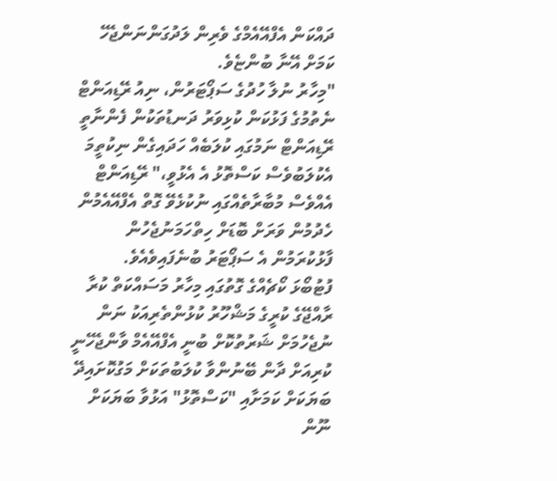ދައްކަން އެފްއޭއެމްގެ ވެރިން ލަދުގަންނަންޖެހޭ ކަމަށް އޭނާ ބުންޏެވެ.
"މިހާރު ނުލާ ހުދުގެ ސަޕޯޓަރުން، ނިއު ރޭޑިއަންޓް ނެތުމުގެ ފަޅުކަން ކުޅިވަރު ދަނޑުތަކުން ފެންނާތީ ރޭޑިއަންޓް ނަމުގައި ކުލަބެއް ހަދައިގެން ނިކުތީމަ އެކުލަބުވެސް ކަސްތޮޅު އެ އެޅުވީ،" ރޭޑިއަންޓް އެއްވެސް މުބާރާތެއްގައި ނުކުޅެވޭ ގޮތް އެފްއޭއެމުން ހެދުމުން ވަރަށް ބޮޑަށް ހިތްހަމަނުޖެހުން ފާޅުކުރަމުން އެ ސަޕޯޓަރު ބުނެފައިވެއެވެ.
ފުޓުބޯޅަ ކޯޗެއްގެ ގޮތުގައި މިހާރު މަސައްކަތް ކުރާ ރާއްޖޭގެ ކުރީގެ މަޝްހޫރު ކުޅުންތެރިއަކު ނަން ނުޖެހުމަށް ޝަރުތުކޮށް ބުނީ އެފްއޭއެމް ވާންޖެހޭނީ ކުރިއަށް ދާން ބޭނުންވާ ކުލަބުތަކަށް މަގުކޮށައިދޭ ބަޔަކަށް ކަމަށާއި "ކަސްތޮޅު" އަޅުވާ ބަޔަކަށް ނޫން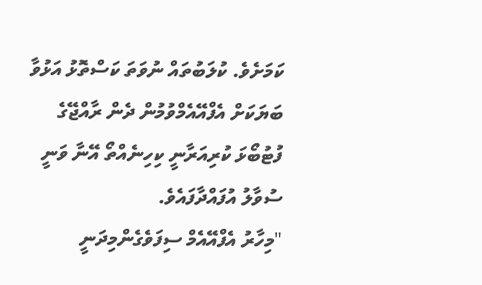ކަމަށެވެ. ކުލަބުތައް ނުވަތަ ކަސްތޮޅު އަޅުވާ ބަޔަކަށް އެފްއޭއެމްވުމުން ދެން ރާއްޖޭގެ ފުޓުބޯޅަ ކުރިއަރާނީ ކިހިނެއްތޯ އޭނާ ވަނީ ސުވާލު އުފައްދާފައެވެ.
"މިހާރު އެފްއޭއެމް ސިފަވެގެންމިދަނީ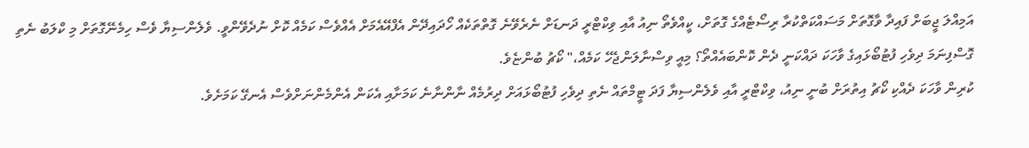އަމިއްލަ ޖީބަށް ފައިދާ ވާގޮތަށް މަސައްކަތްކުރާ ރިސޯޓެއްގެ ގޮތަށް، ކީއްވެތޯ ނިއު އާއި ވިކްޓްރީ ދަނޑަށް ނެރެވޭނެ ގޮތްތަކެއް ހޯދައިދޭން އެފްއޭއެމަށް އެއްވެސް ކަމެއް ކޮށް ނުދެވޭންވީ. ވެލެންސިޔާ ވެސް ހިމެނޭގޮތަށް މި ކްލަބު ނެތި ގޮސްފިނަމަ ދިވެހި ފުޓުބޯޅައިގެ ވާހަކަ ދައްކަނީ ދެން ކޮންބައެއްތޯ؟ މިއީ ވިސްނާލަންޖެހޭ ކަމެއް،" ކޯޗު ބުންޏެވެ.
ކުރިން ވާހަކަ ދެއްކި ކޯޗު އިތުރަށް ބުނީ ނިއު، ވިކްޓްރީ އާއި ވެލެންސިޔާ ފަދަ ޓީމްތައް ނެތި ދިވެހި ފުޓުބޯޅައަށް ދިރުމެއް ނާންނާނެ ކަމަށާއި އެކަން އެންމެންނަށްވެސް އެނގޭ ކަމަށެވެ.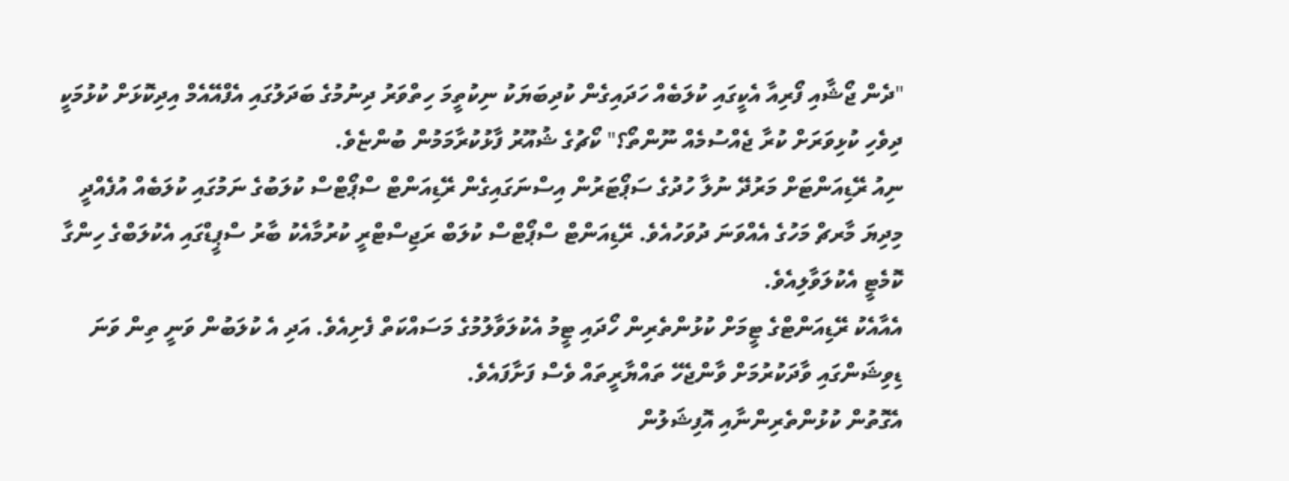"ދެން ޖޯޝާއި ފޯރިއާ އެކީގައި ކުލަބެއް ހަދައިގެން ކުދިބަޔަކު ނިކުތީމަ ހިތްވަރު ދިނުމުގެ ބަދަލުގައި އެފްއޭއެމް އިދިކޮޅަށް ކުޅުމަކީ ދިވެހި ކުޅިވަރަށް ކުރާ ޖެއްސުމެއް ނޫންތޯ؟" ކޯޗުގެ ޝުއޫރު ފާޅުކުރާމަމުން ބުންޏެވެ.
ނިއު ރޭޑިއަންޓަށް މަރުދޭ ނުލާ ހުދުގެ ސަޕޯޓަރުން އިސްނަގައިގެން ރޭޑިއަންޓް ސްޕޯޓްސް ކުލަބުގެ ނަމުގައި ކުލަބެއް އުފެއްދީ މިދިޔަ މާރޗް މަހުގެ އެއްވަނަ ދުވަހުއެވެ. ރޭޑިއަންޓް ސްޕޯޓްސް ކުލަބް ރަޖިސްޓްރީ ކުރުމާއެކު ބާރު ސްޕީޑްގައި އެކުލަބްގެ ހިންގާ ކޮމެޓީ އެކުލަވާލިއެވެ.
އެއާއެކު ރޭޑިއަންޓްގެ ޓީމަށް ކުޅުންތެރިން ހޯދައި ޓީމު އެކުލަވާލުމުގެ މަސައްކަތް ފެށިއެވެ. އަދި އެ ކުލަބުން ވަނީ ތިން ވަނަ ޑިވިޝަންގައި ވާދަކުރުމަށް ވާންޖެހޭ ތައްޔާރީތައް ވެސް ފަށާފައެވެ.
އެގޮތުން ކުޅުންތެރިންނާއި އޮފިޝަލުން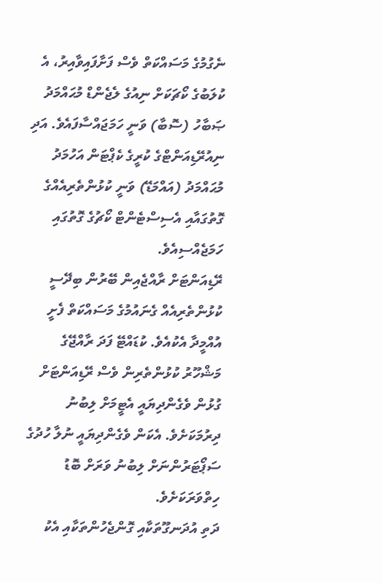ނެގުމުގެ މަސައްކަތް ވެސް ފަށާފައިވާއިރު، އެ ކުލަބުގެ ކޯޗަކަށް ނިއުގެ ލެޖެންޑް މުޙައްމަދު ޞަބާހު (ސޮބާ) ވަނީ ހަމަޖައްސާފައެވެ. އަދި ނިއުރޭޑިއަންޓްގެ ކުރީގެ ކެޕްޓަން އަހުމަދު މުޙައްމަދު (އައްމަޑޭ) ވަނީ ކުޅުންތެރިއެއްގެ ގޮތުގައާއި އެސިސްޓެންޓް ކޯޗުގެ ގޮތުގައި ހަމަޖެއްސިއެވެ.
ރޭޑިއަންޓަށް ރާއްޖެއިން ބޭރުން ބިދޭސީ ކުޅުންތެރިއެއް ގެނައުމުގެ މަސައްކަތް ފެށީ އުއްމީދާ އެކުއެވެ. ކުޑައްޓޭ ފަދަ ރާއްޖޭގެ މަޝްހޫރު ކުޅުންތެރިން ވެސް ރޭޑިއަންޓަށް ގުޅުން ވެގެންދިޔައީ އެޓީމަށް ލިބުނު ދިރުމަކަށެވެ. އެކަން ވެގެންދިޔައީ ނުލާ ހުދުގެ ސަޕޯޓަރުންނަށް ލިބުނު ވަރަށް ބޮޑު ހިތްވަރަކަށެވެ.
ދަތި އުދަނގޫތަކާއި ގޮންޖެހުންތަކާއި އެކު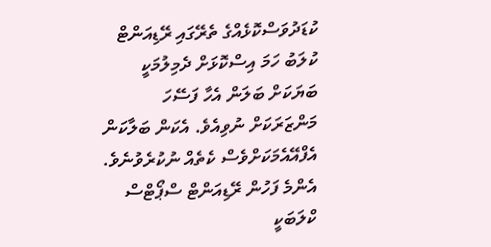ކުޑަދުވަސްކޮޅެއްގެ ތެރޭގައި ރޭޑިއަންޓް ކުލަބު ހަމަ އިސްކޮޅަށް ދެމިލުމަކީ ބަޔަކަށް ބަލަން އެހާ ފަސޭހަ މަންޒަރަކަށް ނުވިއެވެ. އެކަން ބަލާކަން އެފްއޭއެމަކަށްވެސް ކެތެއް ނުކުރެވުނެވެ.
އެންމެ ފަހުން ރޭޑިއަންޓް ސްޕޯޓްސް ކްލަބަކީ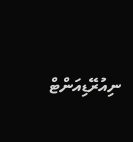ނިއުރޭޑިއަންޓް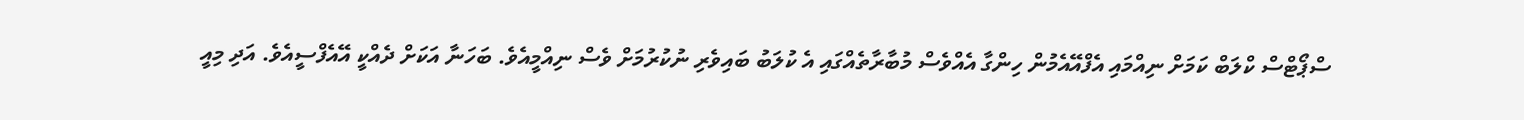ސްޕޯޓްސް ކްލަބް ކަމަށް ނިއްމައި އެފްއޭއެމުން ހިންގާ އެއްވެސް މުބާރާތެއްގައި އެ ކުލަބު ބައިވެރި ނުކުރުމަށް ވެސް ނިއްމީއެވެ. ބަހަނާ އަކަށް ދެއްކީ އޭއެފްސީއެވެ. އަދި މިއީ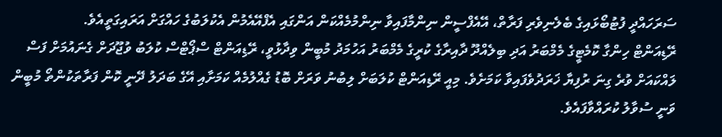ސަރަހައްދީ ފުޓުބޯޅައިގެ ބެލެނިވެރި ފަރާތް، އޭއެފްސީން ނިންމާފައިވާ ނިންމުމެއްކަން އަންގައި އެފްއޭއެމުން އެކުލަބުގެ ހައްގަށް އަރައިގަތީއެވެ.
ރޭޑިއަންޓް ހިންގާ ކޮމެޓީގެ މެމްބަރު އަދި ބިލެއްދޫ ދާއިރާގެ ކުރީގެ މެމްބަރު އަހުމަދު މުބީން ވިދާޅުވީ، ރޭޑިއަންޓް ސްޕޯޓްސް ކުލަބު ވުޖޫދަށް ގެނައުމަށް ފަސް ލައްކައަށް ވުރެ ގިނަ ރުފިޔާ ޚަރަދުވެފައިވާ ކަމަށެވެ. މިއީ ރޭޑިއަންޓް ކުލަބަށް ލިބުނު ވަރަށް ބޮޑު ގެއްލުމެއް ކަމަށާއި އޭގެ ބަދަލު ދޭނީ ކޮން ފަރާތަކުންތޯ މުބީން ވަނީ ސުވާލު ކުރައްވާފައެވެ.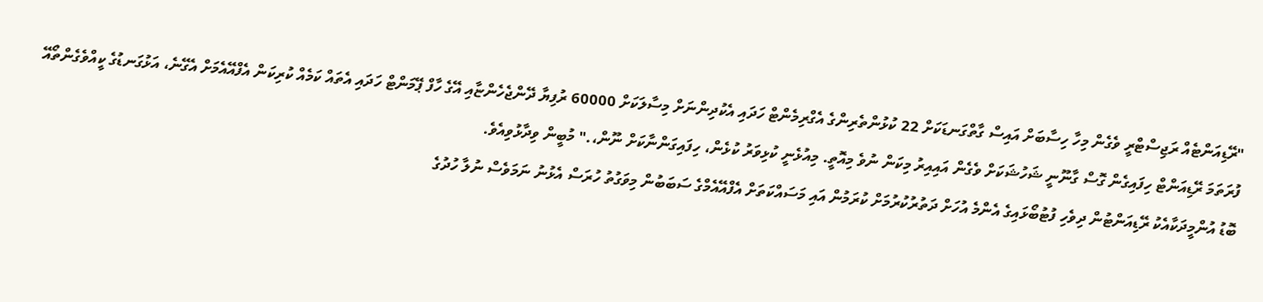"ރޭޑިއަންޓެއް ރަޖިސްޓްރީ ވެގެން މިހާ ހިސާބަށް އައިސް ގާތްގަނޑަކަށް 22 ކުޅުންތެރިންގެ އެގްރިމެންޓް ހަދައި އެކުދިންނަށް މިސާލަކަށް 60000 ރުފިޔާ ދޭންޖެހެންޏާއި އޭގެ ހާފް ޕޭމަންޓް ހަދައި އެތައް ކަމެއް ކުރިކަން އެފްއޭއެމަށް އެގޭނެ، އަޅުގަނޑުގެ ކީއްވެގެންތޯއޭ ފުރަތަމަ ރޭޑިއަންޓް ހިފައިގެން ގޮސް ގާނޫނީ ޝަހުޝަކަށް ވެގެން އައިއިރު މިކަން ނުވެ މިއޮތީ. މިއުޅެނީ ކުޅިވަރު ކުޅެން، ހިފައިގަންނާކަށް ނޫން،." މުބީން ވިދާޅުވިއެވެ.
ބޮޑު އުންމީދަކާއެކު ރޭޑިއަންޓުން ދިވެހި ފުޓުބޯޅައިގެ އެންމެ އުހަށް ދަތުރުކުރުމަށް ކުރަމުން އައި މަސައްކަތަށް އެފްއޭއެމްގެ ސަބަބުން މިވަގުތު ހުރަސް އެޅުނު ނަމަވެސް ނުލާ ހުދުގެ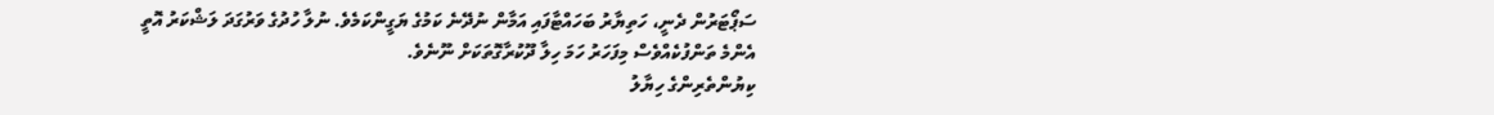ސަޕޯޓަރުން ދެނީ، ހަތިޔާރު ބަހައްޓާފައި އަމާން ނުދޭނެ ކަމުގެ ޔަގީންކަމެވެ. ނުލާ ހުދުގެ ވަރުގަދަ ލަޝްކަރު އޮތީ އެންމެ ތަންފުކެއްވެސް މިފަހަރު ހަމަ ހިލާ ދޫކުރާގޮތަކަށް ނޫނެވެ.
ކިޔުންތެރިންގެ ހިޔާލު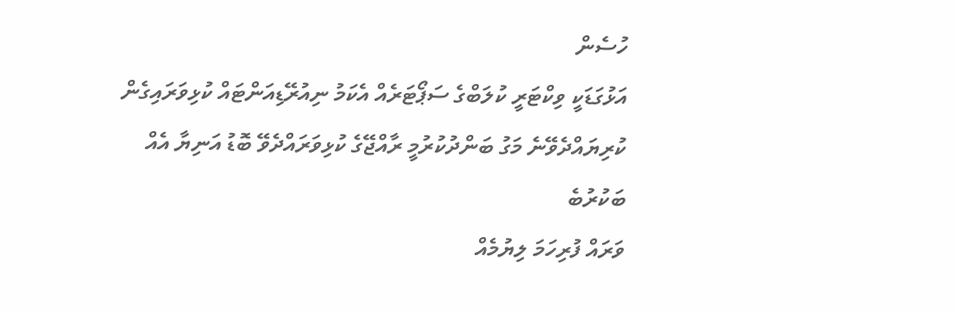ހުސެން
އަޅުގަޑަކީ ވިކްޓަރީ ކުލަބްގެ ސަޕޯޓަރެއް އެކަމު ނިއުރޭޑިއަންޓައް ކުޅިވަރައިގެން ކުރިޔައްދެވޭނެ މަގު ބަންދުކުރުމީ ރާއްޖޭގެ ކުޅިވަރައްދެވޭ ބޮޑު އަނިޔާ އެއް
ބަކުރުބެ
ވަރައް ފުރިހަމަ ލިޔުމެއް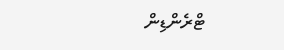ޓްރެންޑިން